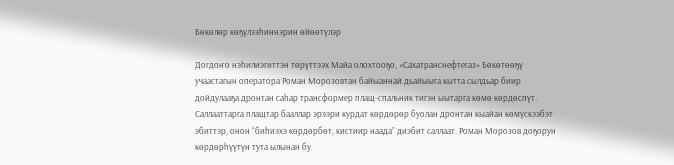Бөкөлөр көҕүлээһиннэрин өйөөтүлэр

Догдоҥо нэһилиэгиттэн төрүттээх Майа олохтооҕо, «Сахатранснефтегаз» Бөкөтөөҕү учаастагын оператора Роман Морозовтан байыаннай дьайыыга кытта сылдьар биир дойдулааҕа дронтан саһар трансформер плащ-спальник тигэн ыытарга көмө көрдөспүт. Саллааттарга плащтар бааллар эрээри курдат көрдөрөр буолан дронтан кыайан көмүскээбэт эбиттэр, онон “биһиэхэ көрдөрбөт, кистиир наада” диэбит саллаат. Роман Морозов доҕорун көрдөрһүүтүн тута ылынан бу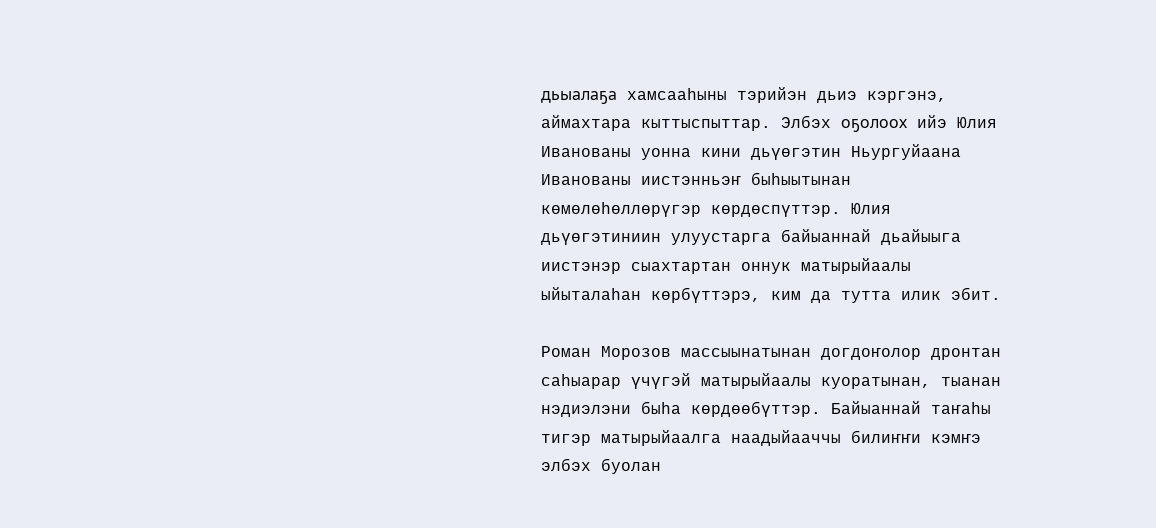дьыалаҕа хамсааһыны тэрийэн дьиэ кэргэнэ, аймахтара кыттыспыттар. Элбэх оҕолоох ийэ Юлия Иванованы уонна кини дьүөгэтин Ньургуйаана Иванованы иистэнньэҥ быһыытынан көмөлөһөллөрүгэр көрдөспүттэр. Юлия дьүөгэтиниин улуустарга байыаннай дьайыыга иистэнэр сыахтартан оннук матырыйаалы ыйыталаһан көрбүттэрэ, ким да тутта илик эбит.

Роман Морозов массыынатынан догдоҥолор дронтан саһыарар үчүгэй матырыйаалы куоратынан, тыанан нэдиэлэни быһа көрдөөбүттэр. Байыаннай таҥаһы тигэр матырыйаалга наадыйааччы билиҥҥи кэмҥэ элбэх буолан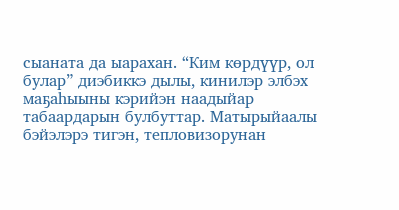сыаната да ыарахан. “Ким көрдүүр, ол булар” диэбиккэ дылы, кинилэр элбэх маҕаһыыны кэрийэн наадыйар табаардарын булбуттар. Матырыйаалы бэйэлэрэ тигэн, тепловизорунан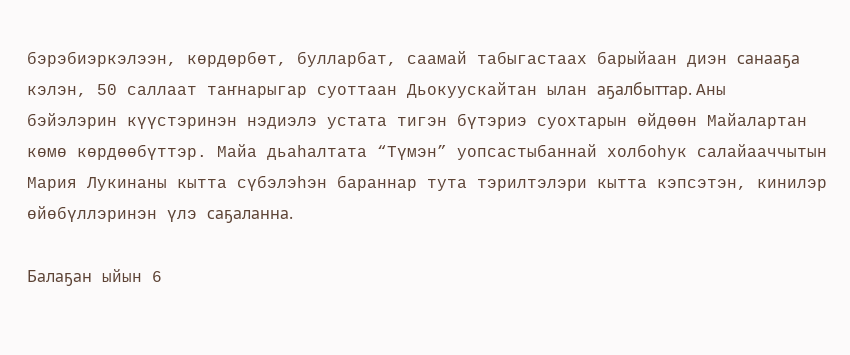бэрэбиэркэлээн, көрдөрбөт, булларбат, саамай табыгастаах барыйаан диэн санааҕа кэлэн, 50 саллаат таҥнарыгар суоттаан Дьокуускайтан ылан аҕалбыттар. Аны бэйэлэрин күүстэринэн нэдиэлэ устата тигэн бүтэриэ суохтарын өйдөөн Майалартан көмө көрдөөбүттэр. Майа дьаһалтата “Түмэн” уопсастыбаннай холбоһук салайааччытын Мария Лукинаны кытта сүбэлэһэн бараннар тута тэрилтэлэри кытта кэпсэтэн, кинилэр өйөбүллэринэн үлэ саҕаланна.

Балаҕан ыйын 6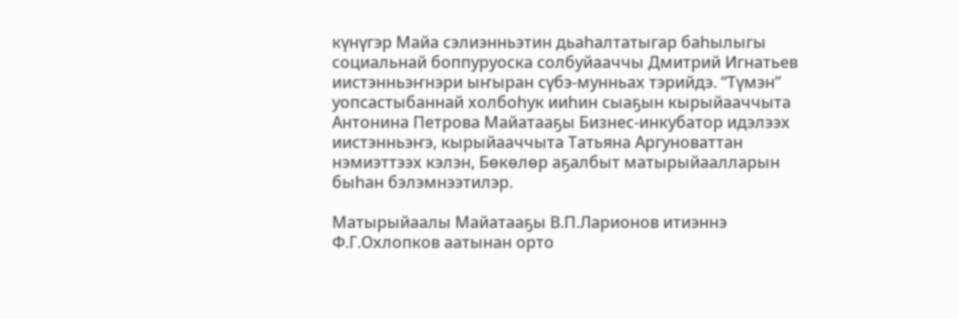күнүгэр Майа сэлиэнньэтин дьаһалтатыгар баһылыгы социальнай боппуруоска солбуйааччы Дмитрий Игнатьев иистэнньэҥнэри ыҥыран сүбэ-мунньах тэрийдэ. “Түмэн” уопсастыбаннай холбоһук ииһин сыаҕын кырыйааччыта Антонина Петрова Майатааҕы Бизнес-инкубатор идэлээх иистэнньэҥэ, кырыйааччыта Татьяна Аргуноваттан нэмиэттээх кэлэн, Бөкөлөр аҕалбыт матырыйаалларын быһан бэлэмнээтилэр.

Матырыйаалы Майатааҕы В.П.Ларионов итиэннэ Ф.Г.Охлопков аатынан орто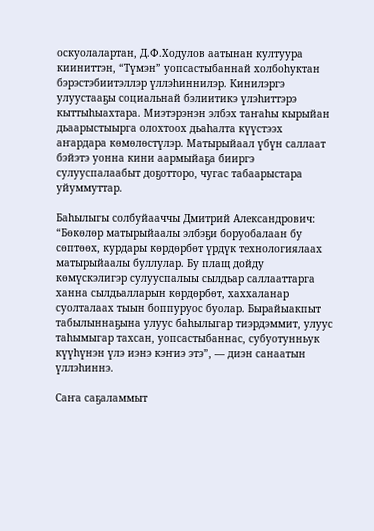оскуолалартан, Д.Ф.Ходулов аатынан култуура кииниттэн, “Түмэн” уопсастыбаннай холбоһуктан бэрэстэбиитэллэр үллэһиннилэр. Кинилэргэ улуустааҕы социальнай бэлиитикэ үлэһиттэрэ кыттыһыахтара. Миэтэрэнэн элбэх таҥаһы кырыйан дьаарыстыырга олохтоох дьаһалта күүстээх аҥардара көмөлөстүлэр. Матырыйаал үбүн саллаат бэйэтэ уонна кини аармыйаҕа бииргэ сулууспалаабыт доҕотторо, чугас табаарыстара уйуммуттар.

Баһылыгы солбуйааччы Дмитрий Александрович: “Бөкөлөр матырыйаалы элбэҕи боруобалаан бу сөптөөх, курдары көрдөрбөт үрдүк технологиялаах матырыйаалы буллулар. Бу плащ дойду көмүскэлигэр сулууспалыы сылдьар саллааттарга ханна сылдьалларын көрдөрбөт, хаххаланар суолталаах тыын боппуруос буолар. Бырайыакпыт табылыннаҕына улуус баһылыгар тиэрдэммит, улуус таһымыгар тахсан, уопсастыбаннас, субуотунньук күүһүнэн үлэ иэнэ кэҥиэ этэ”, — диэн санаатын үллэһиннэ.

Саҥа саҕаламмыт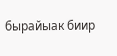бырайыак биир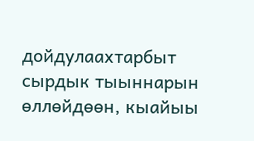дойдулаахтарбыт сырдык тыыннарын өллөйдөөн, кыайыы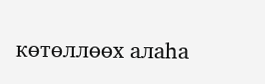көтөллөөх алаһа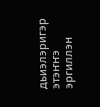дьиэлэригэр этэҥҥэ эргиллэн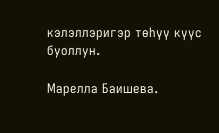кэлэллэригэр төһүү күүс буоллун.

Марелла Баишева.